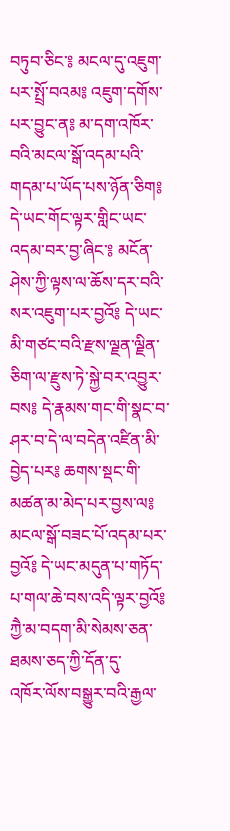བཏུབ་ཅིང་༔ མངལ་དུ་འཇུག་པར་སྤྲོ་བའམ༔ འཇུག་དགོས་པར་བྱུང་ན༔ མ་དག་འཁོར་བའི་མངལ་སྒོ་འདམ་པའི་གདམ་པ་ཡོད་པས་ཉོན་ཅིག༔
དེ་ཡང་གོང་ལྟར་གླིང་ཡང་འདམ་བར་བྱ་ཞིང་༔ མངོན་ཤེས་ཀྱི་ལྟས་ལ་ཆོས་དར་བའི་སར་འཇུག་པར་བྱའོ༔ དེ་ཡང་མི་གཙང་བའི་རྫས་ལྗན་ལྗིན་
ཅིག་ལ་རྫུས་ཏེ་སྐྱེ་བར་འབྱུར་བས༔ དེ་རྣམས་གང་གི་སྣང་བ་ཤར་བ་དེ་ལ་བདེན་འཛིན་མི་བྱེད་པར༔ ཆགས་སྡང་གི་མཚན་མ་མེད་པར་བྱས་ལ༔
མངལ་སྒོ་བཟང་པོ་འདམ་པར་བྱའོ༔ དེ་ཡང་མདུན་པ་གཏོད་པ་གལ་ཆེ་བས་འདི་ལྟར་བྱའོ༔ ཀྱཻ་མ་བདག་མི་སེམས་ཅན་ཐམས་ཅད་ཀྱི་དོན་དུ་
འཁོར་ལོས་བསྒྱུར་བའི་རྒྱལ་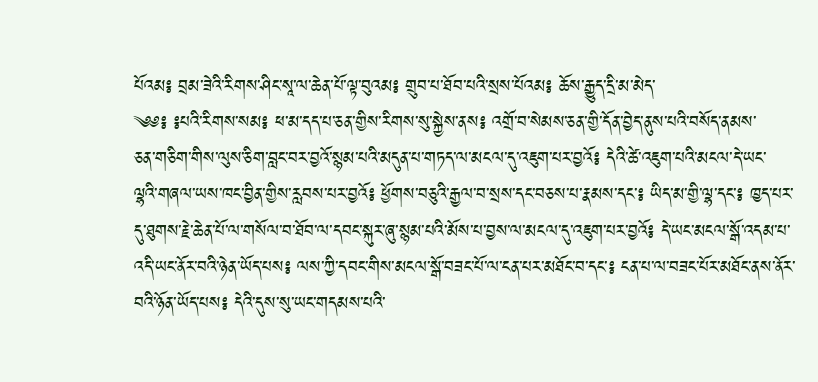པོའམ༔ བྲམ་ཟེའི་རིགས་ཤིང་སཱ་ལ་ཆེན་པོ་ལྟ་བུའམ༔ གྲུབ་པ་ཐོབ་པའི་སྲས་པོའམ༔ ཆོས་རྒྱུད་དྲི་མ་མེད་
༄༅༔ ༔པའི་རིགས་སམ༔ ཕ་མ་དད་པ་ཅན་གྱིས་རིགས་སུ་སྐྱེས་ནས༔ འགྲོ་བ་སེམས་ཅན་གྱི་དོན་བྱེད་ནུས་པའི་བསོད་ནམས་
ཅན་གཅིག་གིས་ལུས་ཅིག་བླང་བར་བྱའོ་སྙམ་པའི་མདུན་པ་གཏད་ལ་མངལ་དུ་འཇུག་པར་བྱའོ༔ དེའི་ཚེ་འཇུག་པའི་མངལ་དེ་ཡང་
ལྷའི་གཞལ་ཡས་ཁང་བྱིན་གྱིས་རླབས་པར་བྱའོ༔ ཕྱོགས་བཅུའི་རྒྱལ་བ་སྲས་དང་བཅས་པ་རྣམས་དང་༔ ཡིད་མ་གྱི་ལྷ་དང་༔ ཁྱད་པར་
དུ་ཐུགས་རྗེ་ཆེན་པོ་ལ་གསོལ་བ་ཐོབ་ལ་དབང་སྐུར་ཞུ་སྙམ་པའི་མོས་པ་བྱས་ལ་མངལ་དུ་འཇུག་པར་བྱའོ༔ དེ་ཡང་མངལ་སྒོ་འདམ་པ་
འདི་ཡང་ནོར་བའི་ཉེན་ཡོད་པས༔ ལས་ཀྱི་དབང་གིས་མངལ་སྒོ་བཟང་པོ་ལ་ངན་པར་མཐོང་བ་དང་༔ ངན་པ་ལ་བཟང་པོར་མཐོང་ནས་ནོར་
བའི་ཉོན་ཡོད་པས༔ དེའི་དུས་སུ་ཡང་གདམས་པའི་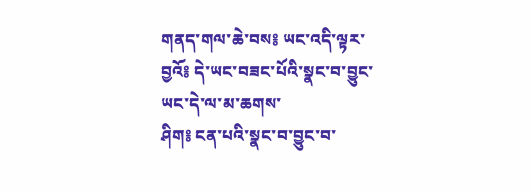གནད་གལ་ཆེ་བས༔ ཡང་འདི་ལྟར་བྱའོ༔ དེ་ཡང་བཟང་པོའི་སྣང་བ་བྱུང་ཡང་དེ་ལ་མ་ཆགས་
ཤིག༔ ངན་པའི་སྣང་བ་བྱུང་བ་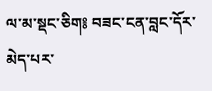ལ་མ་སྡང་ཅིག༔ བཟང་ངན་བླང་དོར་མེད་པར་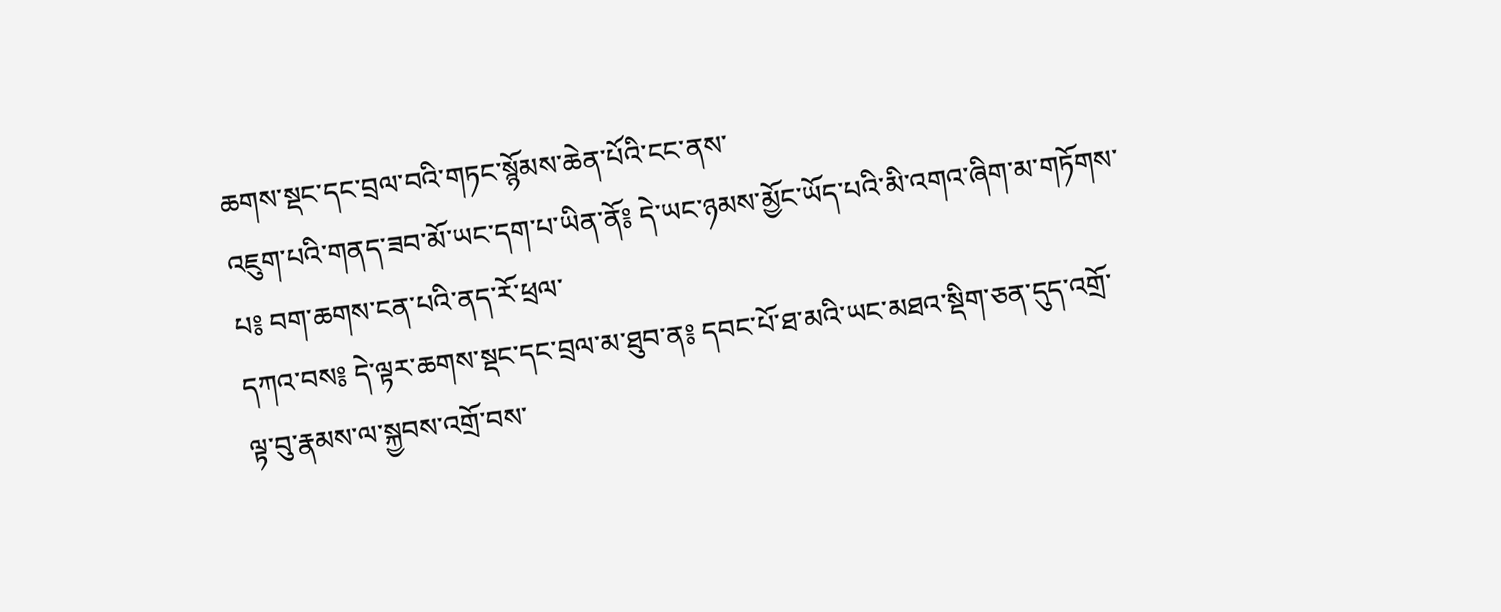ཆགས་སྡང་དང་བྲལ་བའི་གཏང་སྙོམས་ཆེན་པོའི་ངང་ནས་
འཇུག་པའི་གནད་ཟབ་མོ་ཡང་དག་པ་ཡིན་ནོ༔ དེ་ཡང་ཉམས་མྱོང་ཡོད་པའི་མི་འགའ་ཞིག་མ་གཏོགས་པ༔ བག་ཆགས་ངན་པའི་ནད་རོ་ཕྲལ་
དཀའ་བས༔ དེ་ལྟར་ཆགས་སྡང་དང་བྲལ་མ་ཐུབ་ན༔ དབང་པོ་ཐ་མའི་ཡང་མཐའ་སྡིག་ཅན་དུད་འགྲོ་ལྟ་བུ་རྣམས་ལ་སྐྱབས་འགྲོ་བས་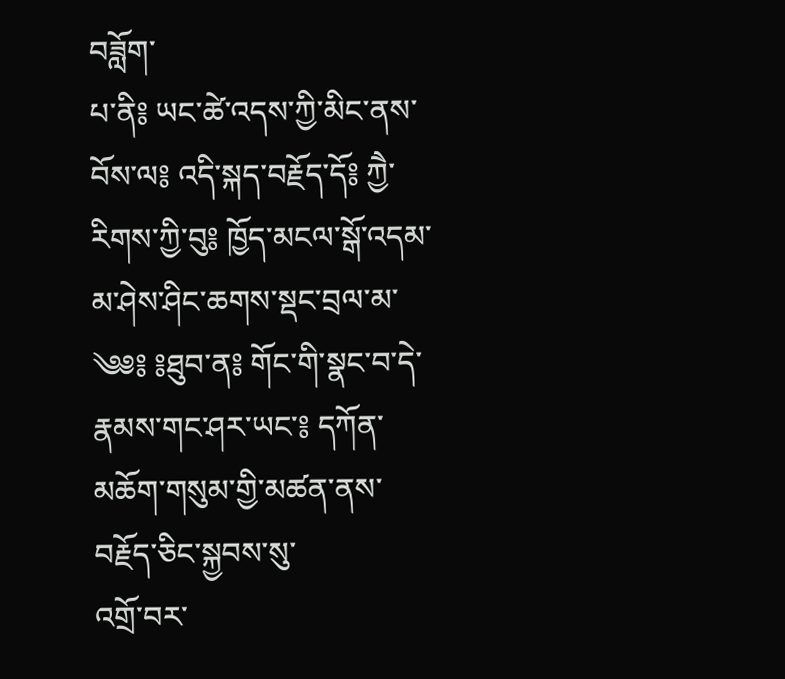བཟློག་
པ་ནི༔ ཡང་ཚེ་འདས་ཀྱི་མིང་ནས་བོས་ལ༔ འདི་སྐད་བརྗོད་དོ༔ ཀྱཻ་རིགས་ཀྱི་བུ༔ ཁྱོད་མངལ་སྒོ་འདམ་མ་ཤེས་ཤིང་ཆགས་སྡང་བྲལ་མ་
༄༅༔ ༔ཐུབ་ན༔ གོང་གི་སྣང་བ་དེ་རྣམས་གང་ཤར་ཡང་༔ དཀོན་མཆོག་གསུམ་གྱི་མཚན་ནས་བརྗོད་ཅིང་སྐྱབས་སུ་
འགྲོ་བར་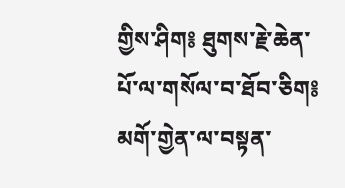གྱིས་ཤིག༔ ཐུགས་རྗེ་ཆེན་པོ་ལ་གསོལ་བ་ཐོབ་ཅིག༔ མགོ་གྱེན་ལ་བསྟན་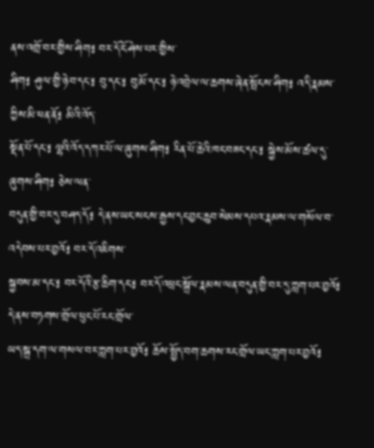ནས་འགྲོ་བར་གྱིས་ཤིག༔ བར་དོ་ངོ་ཤེས་པར་གྱིས་
ཤིག༔ ཤུལ་གྱི་ཉེ་བ་དང་༔ བུ་དང་༔ བུ་མོ་དང་༔ ཉེ་འབྲེལ་ལ་ཆགས་ཞེན་སྤོངས་ཤིག༔ འདི་རྣམས་ཀྱིས་མི་ཕན་ནོ༔ མིའི་འོད་
སྡོན་པོ་དང་༔ ལྷའི་འོད་དཀར་པོ་ལ་ཞུགས་ཤིག༔ རིན་པོ་ཆེའི་ཁང་བཟང་དང་༔ སྐྱེས་མོས་ཚལ་དུ་ཞུགས་ཤིག༔ ཅེས་ལན་
བདུན་གྱི་བར་དུ་བཤད་དོ༔ དེ་ནས་ཡང་སངས་རྒྱས་དང་བྱང་ཆུབ་སེམས་དཔའ་རྣམས་ལ་གསོལ་བ་འདེབས་པར་བྱའོ༔ བར་དོ་འཇིགས་
སྐྱབས་མ་དང་༔ བར་དོའི་རྩ་ཆིག་དང་༔ བར་དོ་འཕྲང་སྒྲོལ་རྣམས་ལན་བདུན་གྱི་བར་དུ་ཀླག་པར་བྱའོ༔ དེ་ནས་བཏགས་གྲོལ་ཕུང་པོ་རང་གྲོལ་
ཡད་སྒྲ་དག་ལ་གསལ་བར་ཀླག་པར་བྱའོ༔ ཆོས་སྤྱོད་བག་ཆགས་རང་གྲོལ་ཡང་ཀླག་པར་བྱའོ༔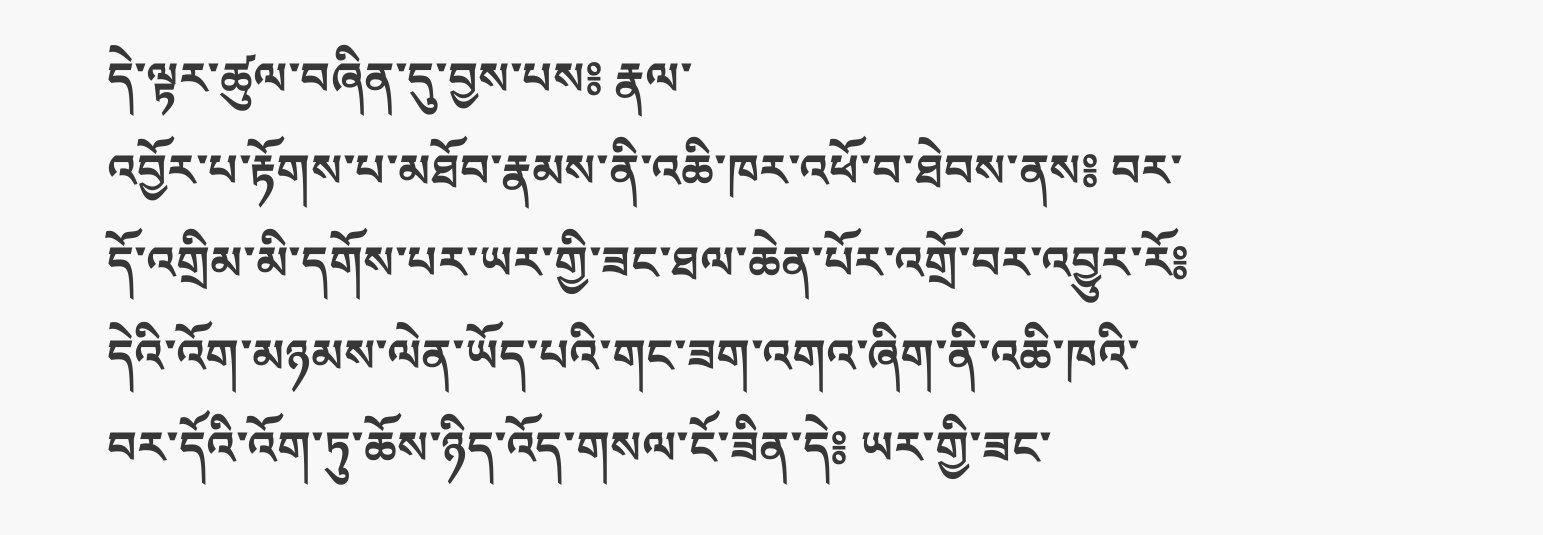དེ་ལྟར་ཚུལ་བཞིན་དུ་བྱས་པས༔ རྣལ་
འབྱོར་པ་རྟོགས་པ་མཐོབ་རྣམས་ནི་འཆི་ཁར་འཕོ་བ་ཐེབས་ནས༔ བར་དོ་འགྲིམ་མི་དགོས་པར་ཡར་གྱི་ཟང་ཐལ་ཆེན་པོར་འགྲོ་བར་འབྱུར་རོ༔
དེའི་འོག་མཉམས་ལེན་ཡོད་པའི་གང་ཟག་འགའ་ཞིག་ནི་འཆི་ཁའི་བར་དོའི་འོག་ཏུ་ཆོས་ཉིད་འོད་གསལ་ངོ་ཟིན་དེ༔ ཡར་གྱི་ཟང་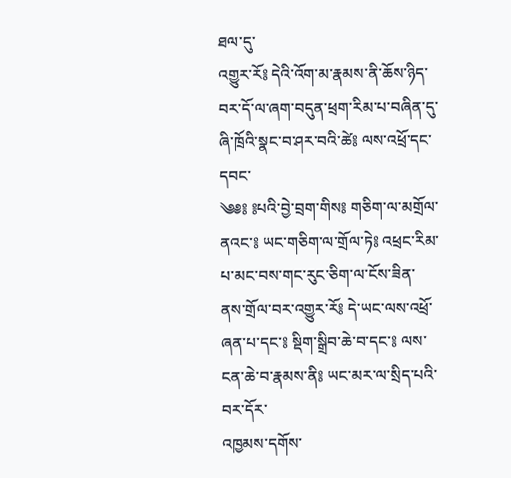ཐལ་དུ་
འགྱུར་རོ༔ དེའི་འོག་མ་རྣམས་ནི་ཆོས་ཉིད་བར་དོ་ལ་ཞག་བདུན་ཕྲག་རིམ་པ་བཞིན་དུ་ཞི་ཁྲོའི་སྣང་བ་ཤར་བའི་ཚེ༔ ལས་འཕྲོ་དང་དབང་
༄༅༔ ༔པའི་བྱེ་བྲག་གིས༔ གཅིག་ལ་མགྲོལ་ནའང་༔ ཡང་གཅིག་ལ་གྲོལ་ཏེ༔ འཕྲང་རིམ་པ་མང་བས་གང་རུང་ཅིག་ལ་ངོས་ཟིན་
ནས་གྲོལ་བར་འགྱུར་རོ༔ དེ་ཡང་ལས་འཕྲོ་ཞན་པ་དང་༔ སྡིག་སྒྲིབ་ཆེ་བ་དང་༔ ལས་ངན་ཆེ་བ་རྣམས་ནི༔ ཡང་མར་ལ་སྲིད་པའི་བར་དོར་
འཁྱམས་དགོས་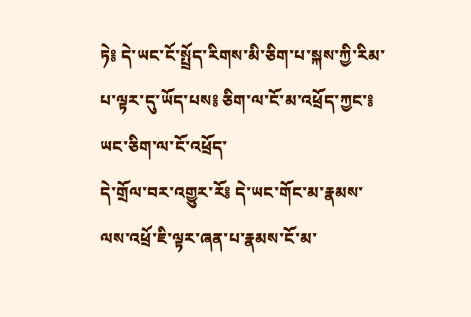ཏེ༔ དེ་ཡང་ངོ་སྤྲོད་རིགས་མི་ཅིག་པ་སྐས་ཀྱི་རིམ་པ་ལྟར་དུ་ཡོད་པས༔ ཅིག་ལ་ངོ་མ་འཕྲོད་ཀྱང་༔ ཡང་ཅིག་ལ་ངོ་འཕྲོད་
དེ་གྲོལ་བར་འགྱུར་རོ༔ དེ་ཡང་གོང་མ་རྣམས་ལས་འཕྲོ་ཇི་ལྟར་ཞན་པ་རྣམས་ངོ་མ་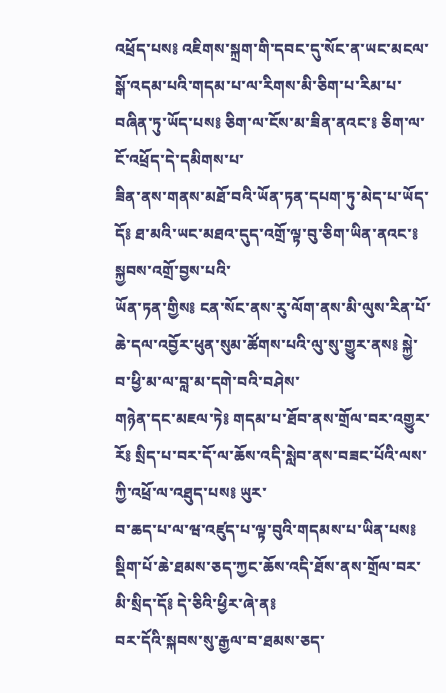འཕྲོད་པས༔ འཇིགས་སྐྲག་གི་དབང་དུ་སོང་ན་ཡང་མངལ་
སྒོ་འདམ་པའི་གདམ་པ་ལ་རིགས་མི་ཅིག་པ་རིམ་པ་བཞིན་ཏུ་ཡོད་པས༔ ཅིག་ལ་ངོས་མ་ཟིན་ནའང་༔ ཅིག་ལ་ངོ་འཕྲོད་དེ་དམིགས་པ་
ཟིན་ནས་གནས་མཐོ་བའི་ཡོན་ཏན་དཔག་ཏུ་མེད་པ་ཡོད་དོ༔ ཐ་མའི་ཡང་མཐའ་དུད་འགྲོ་ལྟ་བུ་ཅིག་ཡིན་ནའང་༔ སྐྱབས་འགྲོ་བྱས་པའི་
ཡོན་ཏན་གྱིས༔ ངན་སོང་ནས་རུ་ལོག་ནས་མི་ལུས་རིན་པོ་ཆེ་དལ་འབྱོར་ཕུན་སུམ་ཚོགས་པའི་ལུ་སུ་གྱུར་ནས༔ སྐྱེ་བ་ཕྱི་མ་ལ་བླ་མ་དགེ་བའི་བཤེས་
གཉེན་དང་མཇལ་ཏེ༔ གདམ་པ་ཐོབ་ནས་གྲོལ་བར་འགྱུར་རོ༔ སྲིད་པ་བར་དོ་ལ་ཆོས་འདི་སླེབ་ནས་བཟང་པོའི་ལས་ཀྱི་འཕྲོ་ལ་འཐུད་པས༔ ཡུར་
བ་ཆད་པ་ལ་ཝ་འཛུད་པ་ལྟ་བུའི་གདམས་པ་ཡིན་པས༔ སྡིག་པོ་ཆེ་ཐམས་ཅད་ཀྱང་ཆོས་འདི་ཐོས་ནས་གྲོལ་བར་མི་སྲིད་དོ༔ དེ་ཅིའི་ཕྱིར་ཞེ་ན༔
བར་དོའི་སྐབས་སུ་རྒྱལ་བ་ཐམས་ཅད་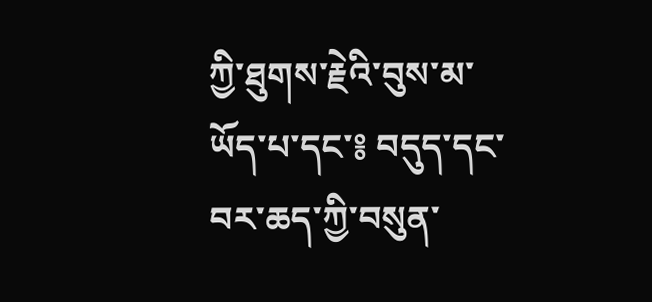ཀྱི་ཐུགས་རྗེའི་བུས་མ་ཡོད་པ་དང་༔ བདུད་དང་བར་ཆད་ཀྱི་བསུན་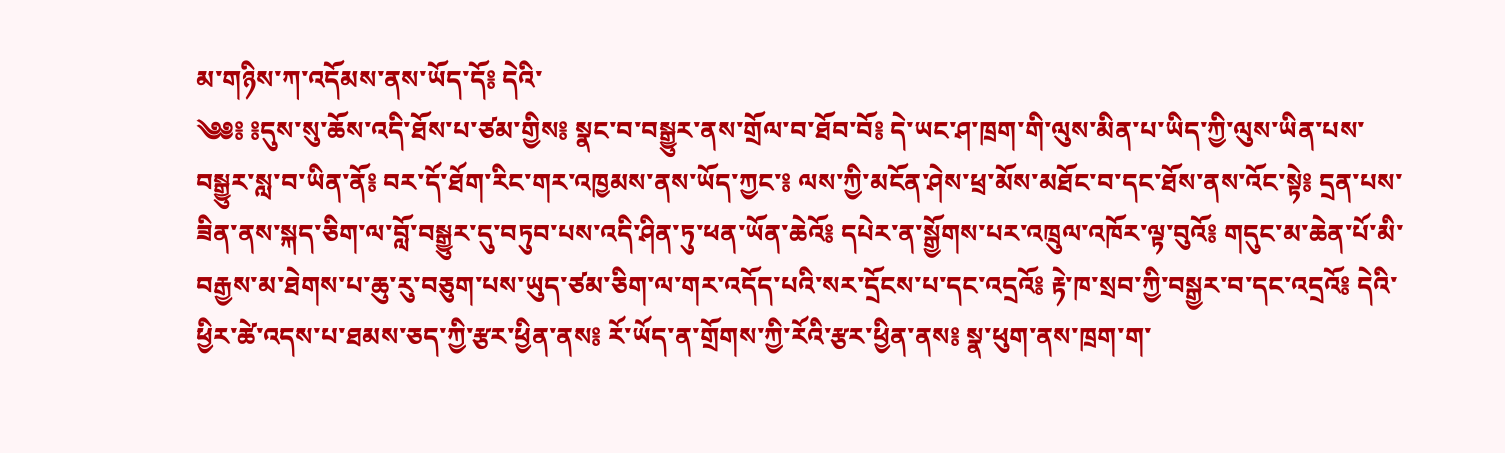མ་གཉིས་ཀ་འདོམས་ནས་ཡོད་དོ༔ དེའི་
༄༅༔ ༔དུས་སུ་ཆོས་འདི་ཐོས་པ་ཙམ་གྱིས༔ སྣང་བ་བསྒྱུར་ནས་གྲོལ་བ་ཐོབ་བོ༔ དེ་ཡང་ཤ་ཁྲག་གི་ལུས་མིན་པ་ཡིད་ཀྱི་ལུས་ཡིན་པས་
བསྒྱུར་སླ་བ་ཡིན་ནོ༔ བར་དོ་ཐོག་རིང་གར་འཁྱམས་ནས་ཡོད་ཀྱང་༔ ལས་ཀྱི་མངོན་ཤེས་ཕྲ་མོས་མཐོང་བ་དང་ཐོས་ནས་འོང་སྟེ༔ དྲན་པས་
ཟིན་ནས་སྐད་ཅིག་ལ་བློ་བསྒྱུར་དུ་བཏུབ་པས་འདི་ཤིན་ཏུ་ཕན་ཡོན་ཆེའོ༔ དཔེར་ན་སྒྱོགས་པར་འཁྲུལ་འཁོར་ལྟ་བུའོ༔ གདུང་མ་ཆེན་པོ་མི་
བརྒྱས་མ་ཐེགས་པ་ཆུ་རུ་བཅུག་པས་ཡུད་ཙམ་ཅིག་ལ་གར་འདོད་པའི་སར་དྲོངས་པ་དང་འདྲའོ༔ རྟེ་ཁ་སྲབ་ཀྱི་བསྒྱར་བ་དང་འདྲའོ༔ དེའི་
ཕྱིར་ཚེ་འདས་པ་ཐམས་ཅད་ཀྱི་རྩར་ཕྱིན་ནས༔ རོ་ཡོད་ན་གྲོགས་ཀྱི་རོའི་རྩར་ཕྱིན་ནས༔ སྣ་ཕུག་ནས་ཁྲག་ག་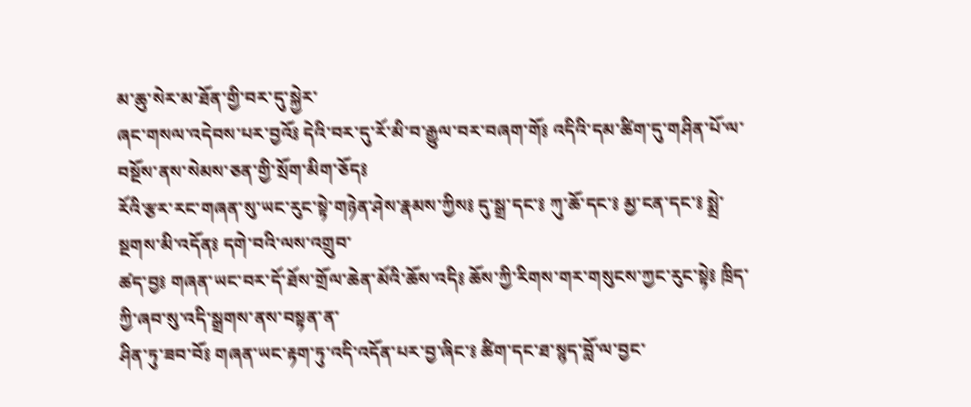མ་ཆུ་སེར་མ་ཐོན་གྱི་བར་དུ་སྐྱེར་
ཞང་གསལ་འདེབས་པར་བྱའོ༔ དེའི་བར་དུ་རོ་མི་བ་རྒྱུལ་བར་བཞག་གོ༔ འདིའི་དམ་ཚིག་དུ་གཤིན་པོ་ལ་བསྔོས་ནས་སེམས་ཅན་གྱི་སྲོག་མིག་ཅོད༔
རོའི་རྩར་རང་གཞན་སུ་ཡང་རུང་སྟེ་གཉེན་ཤེས་རྣམས་ཀྱིས༔ དུ་སྒྲ་དང་༔ ཀུ་ཆོ་དང་༔ མྱ་ངན་དང་༔ སྨྲེ་སྔགས་མི་འདོན༔ དགེ་བའི་ལས་འགྲུབ་
ཚད་བྱ༔ གཞན་ཡང་བར་དོ་ཐོས་གྲོལ་ཆེན་མོའི་ཆོས་འདི༔ ཆོས་ཀྱི་རིགས་གར་གསུངས་ཀྱང་རུང་སྟེ༔ ཁྲིད་ཀྱི་ཞབ་སུ་འདི་སྒྲགས་ནས་བསྟན་ན་
ཤིན་ཏུ་ཟབ་བོ༔ གཞན་ཡང་རྟག་ཏུ་འདི་འདོན་པར་བྱ་ཞིང་༔ ཚིག་དང་ཐ་སྙད་བློ་ལ་བྱང་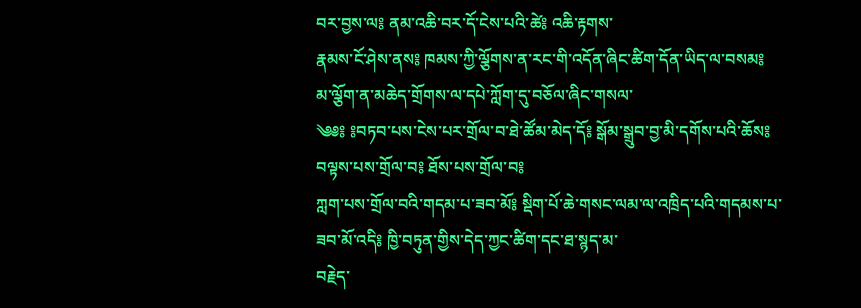བར་བྱས་ལ༔ ནམ་འཆི་བར་དོ་ངེས་པའི་ཚེ༔ འཆི་རྟགས་
རྣམས་ངོ་ཤེས་ནས༔ ཁམས་ཀྱི་ལྕོགས་ན་རང་གི་འདོན་ཞིང་ཚིག་དོན་ཡིད་ལ་བསམ༔ མ་ལྕོག་ན་མཆེད་གྲོགས་ལ་དཔེ་ཀློག་དུ་བཅོལ་ཞིང་གསལ་
༄༅༔ ༔བཏབ་པས་ངེས་པར་གྲོལ་བ་ཐེ་ཚོམ་མེད་དོ༔ སྒོམ་སྒྲུབ་བྱ་མི་དགོས་པའི་ཆོས༔ བལྟས་པས་གྲོལ་བ༔ ཐོས་པས་གྲོལ་བ༔
ཀླག་པས་གྲོལ་བའི་གདམ་པ་ཟབ་མོ༔ སྡིག་པོ་ཆེ་གསང་ལམ་ལ་འཁྲིད་པའི་གདམས་པ་ཟབ་མོ་འདི༔ ཁྱི་བཏུན་གྱིས་དེད་ཀྱང་ཚིག་དང་ཐ་སྙད་མ་
བརྗེད་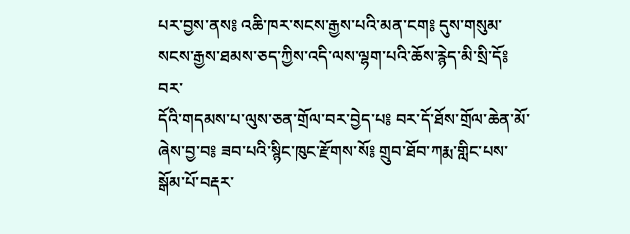པར་བྱས་ནས༔ འཆི་ཁར་སངས་རྒྱས་པའི་མན་ངག༔ དུས་གསུམ་སངས་རྒྱས་ཐམས་ཅད་ཀྱིས་འདི་ལས་ལྷག་པའི་ཆོས་རྙེད་མི་སྲི་དོ༔ བར་
དོའི་གདམས་པ་ལུས་ཅན་གྲོལ་བར་བྱེད་པ༔ བར་དོ་ཐོས་གྲོལ་ཆེན་མོ་ཞེས་བྱ་བ༔ ཟབ་པའི་སྙིང་ཁུང་རྫོགས་སོ༔ གྲུབ་ཐོབ་ཀརྨ་གླིང་པས་
སྒོམ་པོ་བརྡར་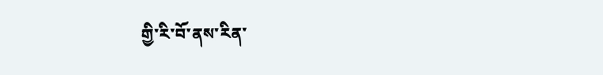གྱི་རི་བོ་ནས་རིན་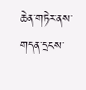ཆེན་གཏེར་ནས་གདན་དྲངས་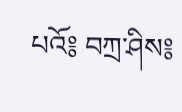པའོ༔ བཀྲ་ཤིས༔